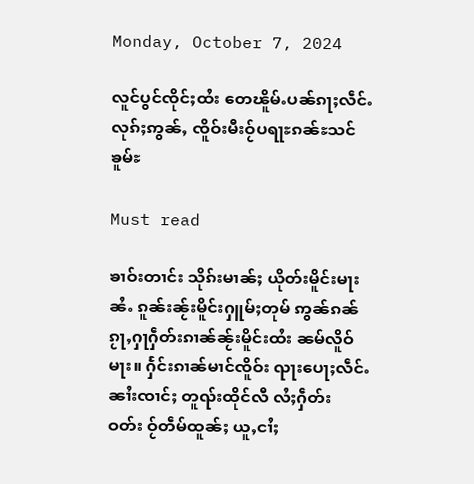Monday, October 7, 2024

လူင်ပွင်ၸိုင်ႈထႆး တေၽိူမ်ႉပၼ်ၵႃႈလဵင်ႉလုၵ်ႈဢွၼ်ႇ ၸိူဝ်းမီးဝႂ်ပရႃႊၵၼ်ႊသင်ၶူမ်ႊ

Must read

ၶၢဝ်းတၢင်း သိုၵ်းမၢၼ်ႈ ယိုတ်းမိူင်းမႃးၼႆႉ ၵူၼ်းၼႂ်းမိူင်းႁူမ်ႈတုမ် ဢွၼ်ၵၼ် ၵႂႃႇႁႃႁဵတ်းၵၢၼ်ၼႂ်းမိူင်းထႆး ၼမ်လိူဝ်မႃး။ ႁႅင်းၵၢၼ်မၢင်ၸိူဝ်း ၺႃးပေႃႈလဵင်ႉၼၢႆးၸၢင်ႈ တူၺ်းထိုင်လီ လႆႈႁဵတ်းဝတ်း ဝႂ်တဵမ်ထူၼ်ႈ ယူႇငၢႆႈ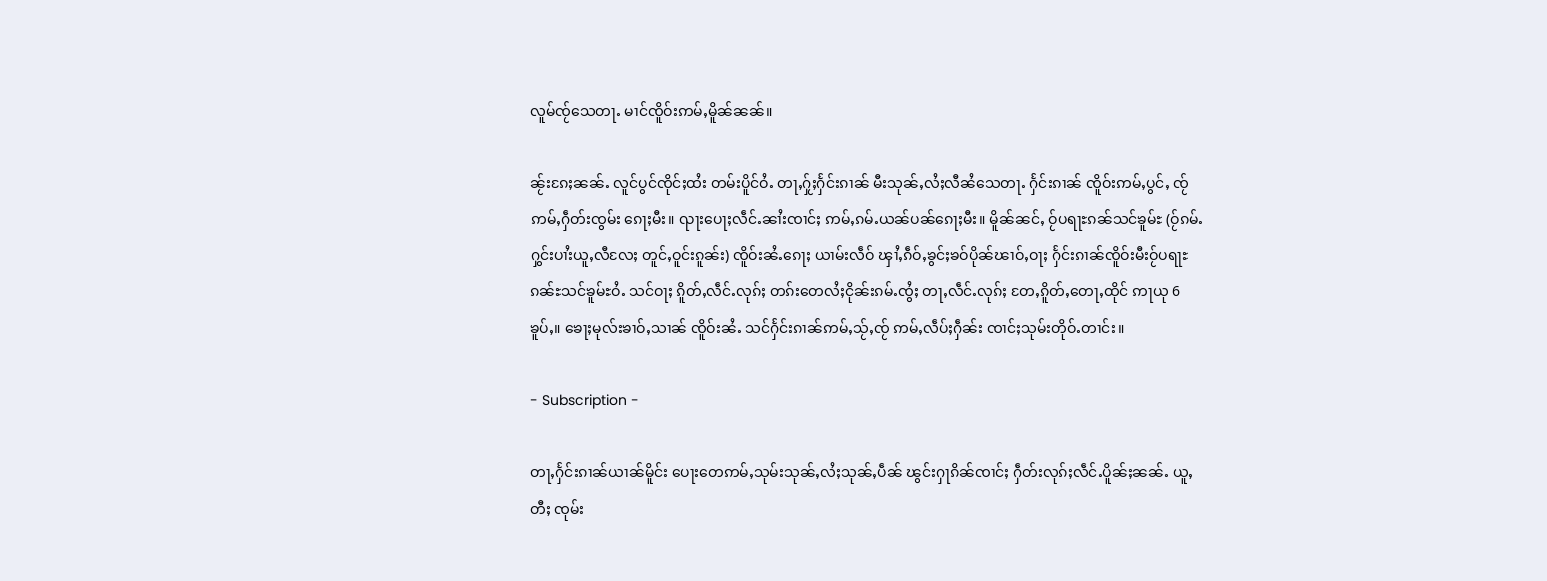လူမ်ၸႂ်သေတႃႉ မၢင်ၸိူဝ်းဢမ်ႇမိူၼ်ၼၼ်။

ၼႂ်းၵႄႈၼၼ်ႉ လူင်ပွင်ၸိုင်ႈထႆး တမ်းပိူင်ဝႆႉ တႃႇႁႂ်ႈႁႅင်းၵၢၼ် မီးသုၼ်ႇလႆႈလီၼႆသေတႃႉ ႁႅင်းၵၢၼ် ၸိူဝ်းဢမ်ႇပွင်ႇ ၸႂ် ဢမ်ႇႁဵတ်းၸွမ်း ၵေႃႈမီး။ ၺႃးပေႃႈလဵင်ႉၼၢႆးၸၢင်ႈ ဢမ်ႇၵမ်ႉယၼ်ပၼ်ၵေႃႈမီး။ မိူၼ်ၼင်ႇ ဝႂ်ပရႃႊၵၼ်သင်ၶူမ်ႊ (ဝႂ်ၵမ်ႉႁွင်းပၢႆးယူႇလီလႄႈ တူင်ႇဝူင်းၵူၼ်း) ၸိူဝ်းၼႆႉၵေႃႈ ယၢမ်းလဵဝ် ၾၢႆႇၵဵဝ်ႇၶွင်ႈၶဝ်ပိုၼ်ၽၢဝ်ႇဝႃႈ ႁႅင်းၵၢၼ်ၸိူဝ်းမီးဝႂ်ပရႃႊၵၼ်ႊသင်ၶူမ်ႊဝႆႉ သင်ဝႃႈ ၵိူတ်ႇလဵင်ႉလုၵ်ႈ တၵ်းတေလႆႈငိုၼ်းၵမ်ႉၸွႆႈ တႃႇလဵင်ႉလုၵ်ႈ တႄႇၵိူတ်ႇတေႃႇထိုင် ဢႃယု 6 ၶူပ်ႇ။ ၶေႃႈမုလ်းၶၢဝ်ႇသၢၼ် ၸိူဝ်းၼႆႉ သင်ႁႅင်းၵၢၼ်ဢမ်ႇသႂ်ႇၸႂ် ဢမ်ႇလဵပ်ႈႁဵၼ်း ၸၢင်ႈသုမ်းတိုဝ်ႉတၢင်း။

- Subscription -

တႃႇႁႅင်းၵၢၼ်ယၢၼ်မိူင်း ပေႃးတေဢမ်ႇသုမ်းသုၼ်ႇလႆႈသုၼ်ႇပဵၼ် ၽွင်းႁႃၵိၼ်ၸၢင်ႈ ႁဵတ်းလုၵ်ႈလဵင်ႉပိူၼ်ႈၼၼ်ႉ ယူႇတီႈ ၸုမ်း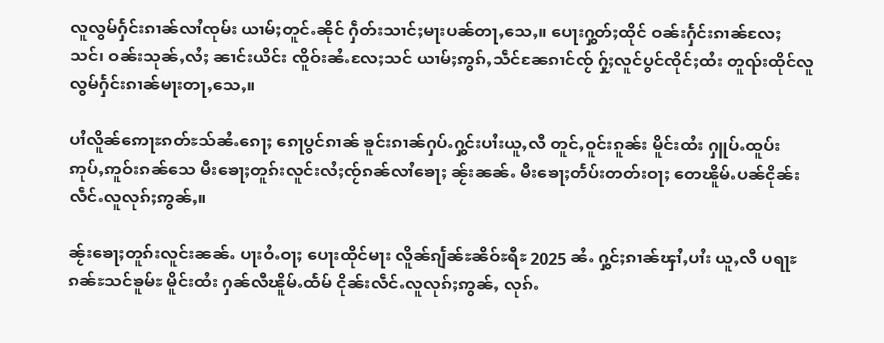လူလွမ်ႁႅင်းၵၢၼ်လၢႆၸုမ်း ယၢမ်ႈတူင်ႉၼိုင် ႁဵတ်းသၢင်ႈမႃးပၼ်တႃႇသေႇ။ ပေႃးႁွတ်ႈထိုင် ဝၼ်းႁႅင်းၵၢၼ်လႄႈသင်၊ ဝၼ်းသုၼ်ႇလႆႈ ၼၢင်းယိင်း ၸိူဝ်းၼႆႉလႄႈသင် ယၢမ်ႈဢွၵ်ႇသဵင်ၼႄၵၢင်ၸႂ် ႁႂ်ႈလူင်ပွင်ၸိုင်ႈထႆး တူၺ်းထိုင်လူလွမ်ႁႅင်းၵၢၼ်မႃးတႃႇသေႇ။

ပၢႆလိူၼ်ဢေႃႊၵတ်ႊသ်ၼႆႉၵေႃႈ ၵေႃပွင်ၵၢၼ် ၶူင်းၵၢၼ်ႁပ်ႉႁွင်းပၢႆးယူႇလီ တူင်ႇဝူင်းၵူၼ်း မိူင်းထႆး ႁူပ်ႉထူပ်းဢုပ်ႇဢူဝ်းၵၼ်သေ မီးၶေႃႈတူၵ်းလူင်းလႆႈၸႂ်ၵၼ်လၢႆၶေႃႈ ၼႂ်းၼၼ်ႉ မီးၶေႃႈတႅပ်းတတ်းဝႃႈ တေၽိူမ်ႉပၼ်ငိုၼ်းလဵင်ႉလူလုၵ်ႈဢွၼ်ႇ။

ၼႂ်းၶေႃႈတူၵ်းလူင်းၼၼ်ႉ ပႃးဝႆႉဝႃႈ ပေႃးထိုင်မႃး လိူၼ်ၵျႅၼ်ႊၼိဝ်ႊရီႊ 2025 ၼႆႉ ႁွင်ႈၵၢၼ်ၾၢႆႇပၢႆး ယူႇလီ ပရႃႊ ၵၼ်ႊသင်ၶူမ်ႊ မိူင်းထႆး ႁၼ်လီၽိူမ်ႉထႅမ် ငိုၼ်းလဵင်ႉလူလုၵ်ႈဢွၼ်ႇ လုၵ်ႉ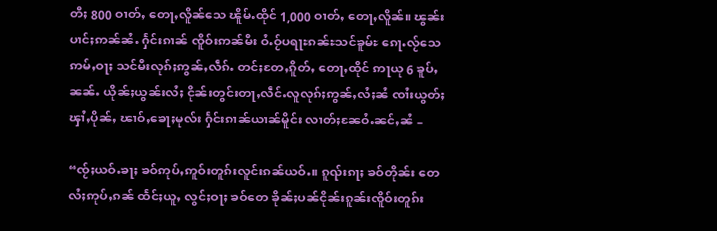တီႈ 800 ဝၢတ်ႇ တေႃႇလိူၼ်သေ ၽိူမ်ႉထိုင် 1,000 ဝၢတ်ႇ တေႃႇလိူၼ်။ ၽွၼ်းပၢင်ႈဢၼ်ၼႆႉ ႁႅင်းၵၢၼ် ၸိူဝ်းဢၼ်မီး ဝႆႉဝႂ်ပရႃႊၵၼ်ႊသင်ၶူမ်ႊ ၵေႃႉလႂ်သေဢမ်ႇဝႃႈ သင်မီးလုၵ်ႈဢွၼ်ႇလဵၵ်ႉ တင်ႈတႄႇၵိူတ်ႇ တေႃႇထိုင် ဢႃယု 6 ၶူပ်ႇၼၼ်ႉ ယိုၼ်ႈယွၼ်းလႆႈ ငိုၼ်းတွင်းတႃႇလဵင်ႉလူလုၵ်ႈဢွၼ်ႇလႆႈၼႆ ၸၢႆးယွတ်ႈ ၾၢႆႇပိုၼ်ႇ ၽၢဝ်ႇၶေႃႈမုလ်း ႁႅင်းၵၢၼ်ယၢၼ်မိူင်း လၢတ်ႈၼႄဝႆႉၼင်ႇၼႆ –

“ၸႂ်ႈယဝ်ႉၶႃႈ ၶဝ်ဢုပ်ႇဢူဝ်းတူၵ်းလူင်းၵၼ်ယဝ်ႉ။ ၵူၺ်းၵႃႈ ၶဝ်တိုၼ်း တေလႆႈဢုပ်ႇၵၼ် ထႅင်ႈယူႇ လွင်ႈဝႃႈ ၶဝ်တေ ၶိုၼ်ႈပၼ်ငိုၼ်းၵူၼ်းၸိူဝ်းတူၵ်း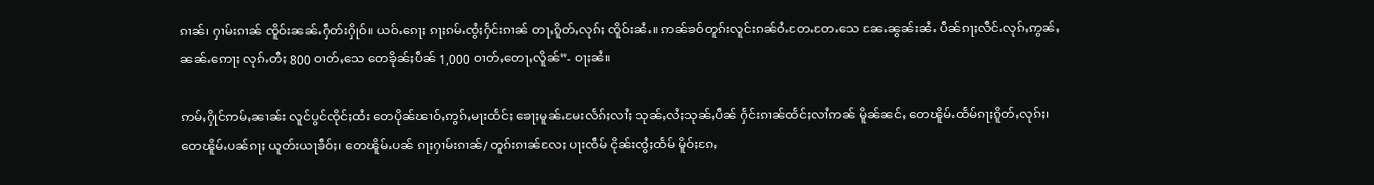ၵၢၼ်၊ ႁၢမ်းၵၢၼ် ၸိူဝ်းၼၼ်ႉႁဵတ်းႁိုဝ်။ ယဝ်ႉၵေႃႈ ၵႃႈၵမ်ႉၸွႆႈႁႅင်းၵၢၼ် တႃႇၵိူတ်ႇလုၵ်ႈ ၸိူဝ်းၼႆႉ။ ဢၼ်ၶဝ်တူၵ်းလူင်းၵၼ်ဝႆႉတႄႉတႄႉသေ ၼႄႉၼွၼ်းၼႆႉ ပဵၼ်ၵႃႈလဵင်ႉလုၵ်ႇဢွၼ်ႇၼၼ်ႉဢေႃႈ လုၵ်ႉတီႈ 800 ဝၢတ်ႇသေ တေၶိုၼ်ႈပဵၼ် 1,000 ဝၢတ်ႇတေႃႇလိူၼ်”- ဝႃႈၼႆ။

ဢမ်ႇႁိုင်ဢမ်ႇၼၢၼ်း လူင်ပွင်ၸိုင်ႈထႆး တေပိုၼ်ၽၢဝ်ႇဢွၵ်ႇမႃးထႅင်ႈ ၶေႃႈမူၼ်ႉမႄးလႅၵ်ႈလၢႆႈ သုၼ်ႇလႆႈသုၼ်ႇပဵၼ် ႁႅင်းၵၢၼ်ထႅင်ႈလၢႆဢၼ် မိူၼ်ၼင်ႇ တေၽိူမ်ႉထႅမ်ၵႃႈၵိူတ်ႇလုၵ်ႈ၊ တေၽိူမ်ႉပၼ်ၵႃႈ ယူတ်းယႃၶဵဝ်ႈ၊ တေၽိူမ်ႉပၼ် ၵႃႈႁၢမ်းၵၢၼ်/ တူၵ်းၵၢၼ်လႄႈ ပႃးၸဵမ် ငိုၼ်းၸွႆႈထႅမ် မိူဝ်ႈၵႄႇ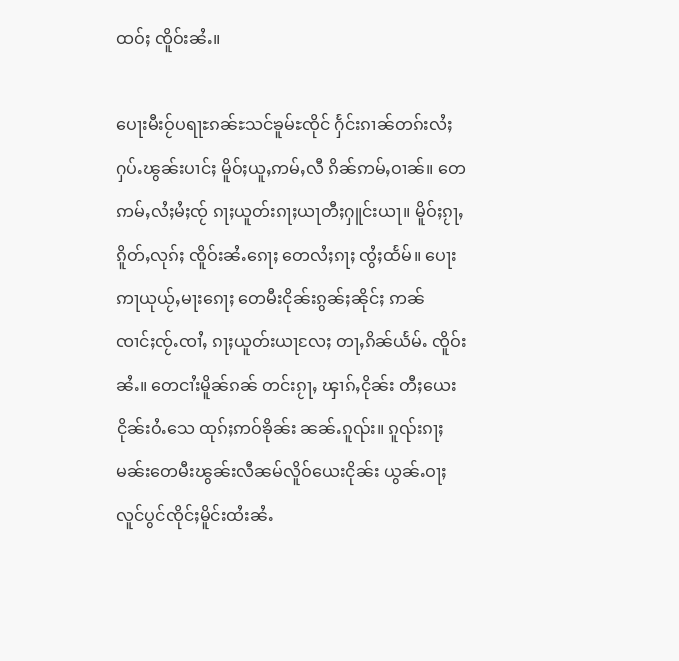ထဝ်ႈ ၸိူဝ်းၼႆႉ။

ပေႃးမီးဝႂ်ပရႃႊၵၼ်ႊသင်ၶူမ်ႊၸိုင် ႁႅင်းၵၢၼ်တၵ်းလႆႈႁပ်ႉၽွၼ်းပၢင်ႈ မိူဝ်ႈယူႇဢမ်ႇလီ ၵိၼ်ဢမ်ႇဝၢၼ်။ တေဢမ်ႇလႆႈမႆႈၸႂ် ၵႃႈယူတ်းၵႃႈယႃတီႈႁူင်းယႃ။ မိူဝ်ႈၵႂႃႇၵိူတ်ႇလုၵ်ႈ ၸိူဝ်းၼႆႉၵေႃႈ တေလႆႈၵႃႈ ၸွႆႈထႅမ်။ ပေႃးဢႃယုယႂ်ႇမႃးၵေႃႈ တေမီးငိုၼ်းၵွၼ်ႈၼိုင်ႈ ဢၼ်ၸၢင်ႈၸႂ်ႉၸၢႆႇ ၵႃႈယူတ်းယႃလႄႈ တႃႇၵိၼ်ယႅမ်ႉ ၸိူဝ်းၼႆႉ။ တေငၢႆးမိူၼ်ၵၼ် တင်းၵႂႃႇ ၾၢၵ်ႇငိုၼ်း တီႈယေးငိုၼ်းဝႆႉသေ ထုၵ်ႈဢဝ်ၶိုၼ်း ၼၼ်ႉၵူၺ်း။ ၵူၺ်းၵႃႈ မၼ်းတေမီးၽွၼ်းလီၼမ်လိူဝ်ယေးငိုၼ်း ယွၼ်ႉဝႃႈ လူင်ပွင်ၸိုင်ႈမိူင်းထႆးၼႆႉ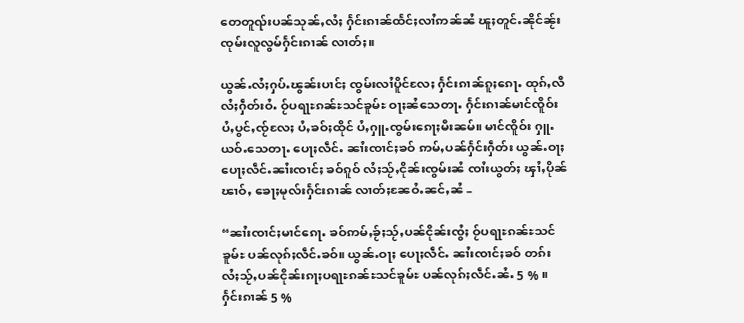တေတူၺ်းပၼ်သုၼ်ႇလႆႈ ႁႅင်းၵၢၼ်ထႅင်ႈလၢႆဢၼ်ၼႆ ၽူႈတူင်ႉၼိုင်ၼႂ်းၸုမ်းလူလွမ်ႁႅင်းၵၢၼ် လၢတ်ႈ။

ယွၼ်ႉလႆႈႁပ်ႉၽွၼ်းပၢင်ႈ ၸွမ်းလၢႆပိူင်လႄႈ ႁႅင်းၵၢၼ်ၵူႈၵေႃႉ ထုၵ်ႇလီလႆႈႁဵတ်းဝႆႉ ဝႂ်ပရႃႊၵၼ်ႊသင်ၶူမ်ႊ ဝႃႈၼႆသေတႃႉ ႁႅင်းၵၢၼ်မၢင်ၸိူဝ်း ပႆႇပွင်ႇၸႂ်လႄႈ ပႆႇၶဝ်ႈထိုင် ပႆႇႁူႉၸွမ်းၵေႃႈမီးၼမ်။ မၢင်ၸိူဝ်း ႁူႉယဝ်ႉသေတႃႉ ပေႃႈလဵင်ႉ ၼၢႆးၸၢင်ႈၶဝ် ဢမ်ႇပၼ်ႁႅင်းႁဵတ်း ယွၼ်ႉဝႃႈ ပေႃႈလဵင်ႉၼၢႆးၸၢင်ႈ ၶဝ်ၵူဝ် လႆႈသႂ်ႇငိုၼ်းၸွမ်းၼႆ ၸၢႆးယွတ်ႈ ၾၢႆႇပိုၼ်ၽၢဝ်ႇ ၶေႃႈမုလ်းႁႅင်းၵၢၼ် လၢတ်ႈၼႄဝႆႉၼင်ႇၼႆ –

“ၼၢႆးၸၢင်ႈမၢင်ၵေႃႉ ၶဝ်ဢမ်ႇၶႂ်ႈသႂ်ႇပၼ်ငိုၼ်းၸွႆႈ ဝႂ်ပရႃႊၵၼ်ႊသင်ၶူမ်ႊ ပၼ်လုၵ်ႈလဵင်ႉၶဝ်။ ယွၼ်ႉဝႃႈ ပေႃႈလဵင်ႉ ၼၢႆးၸၢင်ႈၶဝ် တၵ်းလႆႈသႂ်ႇပၼ်ငိုၼ်းၵႃႈပရႃႊၵၼ်ႊသင်ၶူမ်ႊ ပၼ်လုၵ်ႈလဵင်ႉၼႆႉ 5 % ။ ႁႅင်းၵၢၼ် 5 %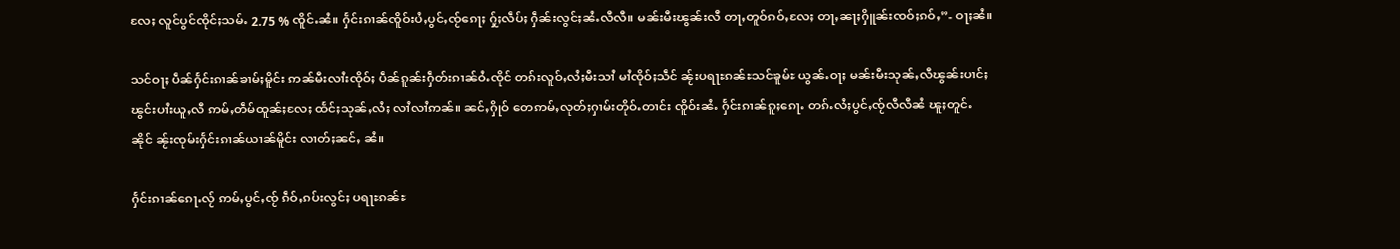လႄႈ လူင်ပွင်ၸိုင်ႈသမ်ႉ 2.75 % ၸိူင်ႉၼႆ။ ႁႅင်းၵၢၼ်ၸိူဝ်းပႆႇပွင်ႇၸႂ်ၵေႃႈ ႁႂ်ႈလဵပ်ႈ ႁဵၼ်းလွင်ႈၼႆႉလီလီ။ မၼ်းမီးၽွၼ်းလီ တႃႇတူဝ်ၵဝ်ႇလႄႈ တႃႇၼႃႈႁိူၼ်းၸဝ်ႈၵဝ်ႇ”- ဝႃႈၼႆ။

သင်ဝႃႈ ပဵၼ်ႁႅင်းၵၢၼ်ၶၢမ်ႈမိူင်း ဢၼ်မီးလၢႆးၸိုဝ်ႈ ပဵၼ်ၵူၼ်းႁဵတ်းၵၢၼ်ဝႆႉၸိုင် တၵ်းလူဝ်ႇလႆႈမီးသၢႆ မၢႆၸိုဝ်ႈသဵင် ၼႂ်းပရႃႊၵၼ်ႊသင်ၶူမ်ႊ ယွၼ်ႉဝႃႈ မၼ်းမီးသုၼ်ႇလီၽွၼ်းပၢင်ႈ ၽွင်းပၢႆးယူႇလီ ဢမ်ႇတဵမ်ထူၼ်ႈလႄႈ ထႅင်ႈသုၼ်ႇလႆႈ လၢႆလၢႆဢၼ်။ ၼင်ႇႁိုဝ် တေဢမ်ႇလုတ်ႈႁၢမ်းတိုဝ်ႉတၢင်း ၸိူဝ်းၼႆႉ ႁႅင်းၵၢၼ်ၵူႈၵေႃႉ တၵ်ႉလႆႈပွင်ႇၸႂ်လီလီၼႆ ၽူႈတူင်ႉၼိုင် ၼႂ်းၸုမ်းႁႅင်းၵၢၼ်ယၢၼ်မိူင်း လၢတ်ႈၼင်ႇ ၼႆ။

ႁႅင်းၵၢၼ်ၵေႃႉလႂ် ဢမ်ႇပွင်ႇၸႂ် ၵဵဝ်ႇၵပ်းလွင်ႈ ပရႃႊၵၼ်ႊ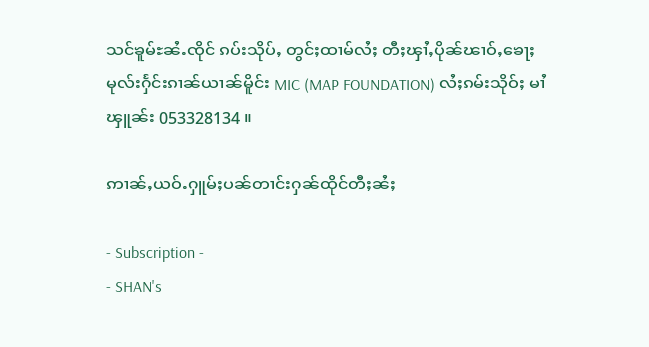သင်ၶူမ်ႊၼႆႉၸိုင် ၵပ်းသိုပ်ႇ တွင်ႈထၢမ်လႆႈ တီႈၾၢႆႇပိုၼ်ၽၢဝ်ႇၶေႃႈမုလ်းႁႅင်းၵၢၼ်ယၢၼ်မိူင်း MIC (MAP FOUNDATION) လႆႈၵမ်းသိုဝ်ႈ မၢႆၾူၼ်း 053328134 ။

ဢၢၼ်ႇယဝ်ႉႁူမ်ႈပၼ်တၢင်းႁၼ်ထိုင်တီႈၼႆႈ

- Subscription -
- SHAN's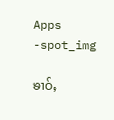Apps -spot_img

ၶၢဝ်ႇ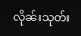လိုၼ်းသုတ်း